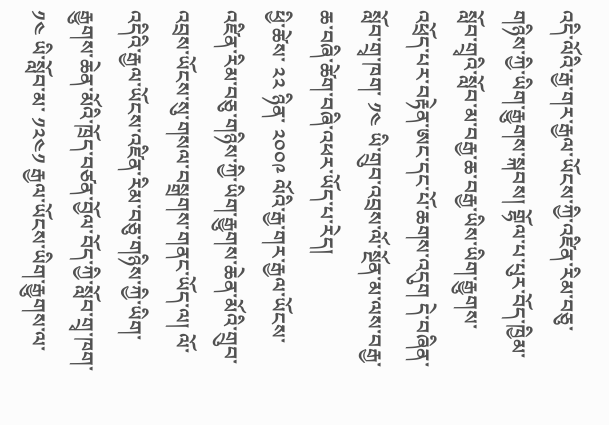འདི་ལོའི་རྒྱ་གར་རྒྱལ་ཡོངས་ཀྱི་འཛིན་རིམ་བཅུ་གཉིས་ཀྱི་ཡིག་རྒྱུགས་སྐབས། གྷོལ་པ་པུར་བོད་ཁྱིམ་སློབ་གྲྭའི་སློབ་མ་བརྒྱ་ཆ་བརྒྱ་ཡིས་ཡིག་རྒྱུགས་འཕྲོད་པར་བརྟེན་ཨང་དང་པོ་ཆགས་འདུག དེ་བཞིན་སློབ་གྲྭ་ཁག་ ༡༤ ཡི་གྲུབ་འབྲས་ལོ་སྔོན་མ་ལས་བརྒྱ་ཆ་བཞི་ཚེག་བཞི་འཕར་ཡོད་པ་རེད།
ཕྱི་ཚེས་ ༢༢ ཉིན་ ༢༠༠༩ ལོའི་རྒྱ་གར་རྒྱལ་ཡོངས་འཛིན་རིམ་བཅུ་གཉིས་ཀྱི་ཡིག་རྒྱུགས་ཆེན་མོའི་གྲུབ་འབྲས་ཡོངས་སུ་གསལ་བསྒྲགས་གནང་ཡོད་ལ། ལོ་འདིའི་རྒྱལ་ཡོངས་འཛིན་རིམ་བཅུ་གཉིས་ཀྱི་ཡིག་རྒྱུགས་ཆེན་མོའི་ཁྲོད་བཙན་བྱོལ་བོད་ཀྱི་སློབ་གྲྭ་ཁག་ ༡༤ ཡི་སློབ་མ་ ༡༢༤༡ རྒྱལ་ཡོངས་ཡིག་རྒྱུགས་ལ་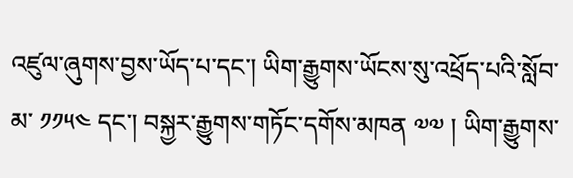འཛུལ་ཞུགས་བྱས་ཡོད་པ་དང་། ཡིག་རྒྱུགས་ཡོངས་སུ་འཕྲོད་པའི་སློབ་མ་ ༡༡༥༤ དང་། བསྐྱར་རྒྱུགས་གཏོང་དགོས་མཁན ༧༧ ། ཡིག་རྒྱུགས་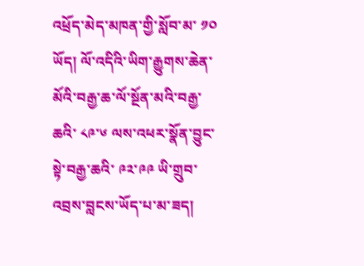འཕྲོད་མེད་མཁན་གྱི་སློབ་མ་ ༡༠ ཡོད། ལོ་འདིའི་ཡིག་རྒྱུགས་ཆེན་མོའི་བརྒྱ་ཆ་ལོ་སྔོན་མའི་བརྒྱ་ཆའི་ ༨༩་༦ ལས་འཕར་སྣོན་བྱུང་སྟེ་བརྒྱ་ཆའི་ ༩༢་༩༩ ཡི་གྲུབ་འབྲས་བླངས་ཡོད་པ་མ་ཟད།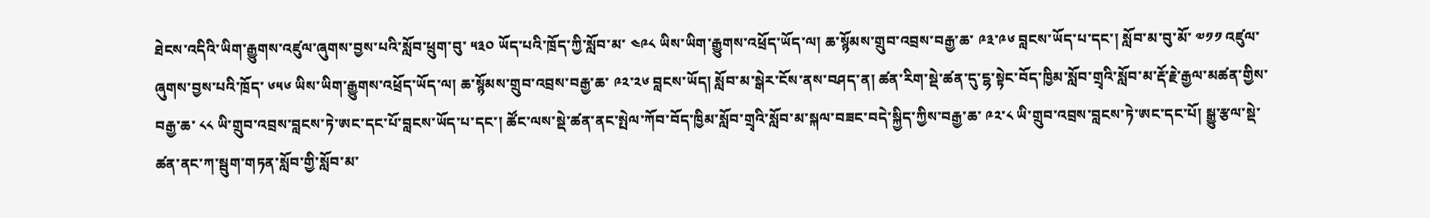ཐེངས་འདིའི་ཡིག་རྒྱུགས་འཛུལ་ཞུགས་བྱས་པའི་སློབ་ཕྲུག་བུ་ ༥༣༠ ཡོད་པའི་ཁྲོད་ཀྱི་སློབ་མ་ ༤༩༨ ཡིས་ཡིག་རྒྱུགས་འཕྲོད་ཡོད་ལ། ཆ་སྙོམས་གྲུབ་འབྲས་བརྒྱ་ཆ་ ༩༣་༩༦ བླངས་ཡོད་པ་དང་། སློབ་མ་བུ་མོ་ ༧༡༡ འཛུལ་ཞུགས་བྱས་པའི་ཁྲོད་ ༦༥༦ ཡིས་ཡིག་རྒྱུགས་འཕྲོད་ཡོད་ལ། ཆ་སྙོམས་གྲུབ་འབྲས་བརྒྱ་ཆ་ ༩༢་༢༦ བླངས་ཡོད། སློབ་མ་སྒེར་ངོས་ནས་བཤད་ན། ཚན་རིག་སྡེ་ཚན་དུ་ངྷ་སྟེང་བོད་ཁྱིམ་སློབ་གྲྭའི་སློབ་མ་རྡོ་རྗེ་རྒྱལ་མཚན་གྱིས་བརྒྱ་ཆ་ ༨༨ ཡི་གྲུབ་འབྲས་བླངས་ཏེ་ཨང་དང་པོ་བླངས་ཡོད་པ་དང་། ཚོང་ལས་སྡེ་ཚན་ནང་སྤེལ་ཀོབ་བོད་ཁྱིམ་སློབ་གྲྭའི་སློབ་མ་སྐལ་བཟང་བདེ་སྐྱིད་ཀྱིས་བརྒྱ་ཆ་ ༩༢་༨ ཡི་གྲུབ་འབྲས་བླངས་ཏེ་ཨང་དང་པོ། སྒྱུ་རྩལ་སྡེ་ཚན་ནང་ཀ་སྦུག་གཏན་སློབ་གྱི་སློབ་མ་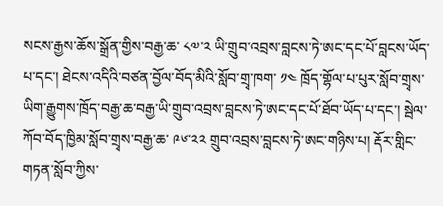སངས་རྒྱས་ཆོས་སྒྲོན་གྱིས་བརྒྱ་ཆ་ ༨༧་༢ ཡི་གྲུབ་འབྲས་བླངས་ཏེ་ཨང་དང་པོ་བླངས་ཡོད་པ་དང་། ཐེངས་འདིའི་བཙན་བྱོལ་བོད་མིའི་སློབ་གྲྭ་ཁག་ ༡༤ ཁྲོད་གྷོལ་པ་པུར་སློབ་གྲྭས་ཡིག་རྒྱུགས་ཁྲོད་བརྒྱ་ཆ་བརྒྱ་ཡི་གྲུབ་འབྲས་བླངས་ཏེ་ཨང་དང་པོ་ཐོབ་ཡོད་པ་དང་། སྦེལ་ཀོབ་བོད་ཁྱིམ་སློབ་གྲྭས་བརྒྱ་ཆ་ ༩༦་༢༢ གྲུབ་འབྲས་བླངས་ཏེ་ཨང་གཉིས་པ། རྡོར་གླིང་གཏན་སློབ་ཀྱིས་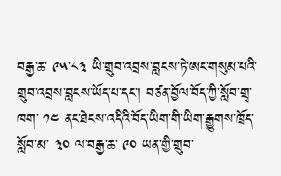བརྒྱ་ཆ་ ༩༥་༨༣ ཡི་གྲུབ་འབྲས་བླངས་ཏེ་ཨང་གསུམ་པའི་གྲུབ་འབྲས་བླངས་ཡོད་པ་དང་། བཙན་བྱོལ་བོད་ཀྱི་སློབ་གྲྭ་ཁག་ ༡༤ ནང་ཐེངས་འདིའི་བོད་ཡིག་གི་ཡིག་རྒྱུགས་ཁྲོད་སློབ་མ་ ༣༠ ལ་བརྒྱ་ཆ་ ༩༠ ཡན་གྱི་གྲུབ་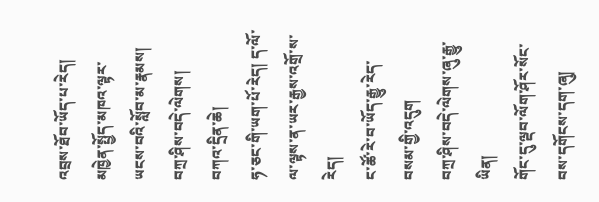འབྲས་ཐོབ་ཡོད་པ་རེད།
མཁྱེན་སྤྱོད་མཁའ་ལྟར་ཡངས་བའི་སློབ་མ་རྣམས།
བཀྲ་ཤིས་བདེ་ལེགས།
བཀའ་དྲིན་ཆེ།
ཧ་ཅང་གི་ཡག་པོ་རེད། ད་ལོ་ལ་ལྟས་ན་ཡར་རྒྱས་འགྲོ་ས་རེད།
ང་ཚོ་རེ་བ་ཡོད་རྒྱུ་རེད་བསམ་གྱི་འདུག
བཀྲ་ཤིས་བདེ་ལེགས་ཞུ་རྒྱུ་ཡིན།
གོང་དུ་ལྡབ་ལོག་ཤོར་སོང་བས་དགོངས་དག་ཞུ།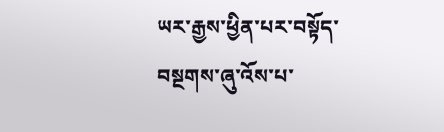ཡར་རྒྱས་ཕྱིན་པར་བསྟོད་བསྔགས་ཞུ་འོས་པ་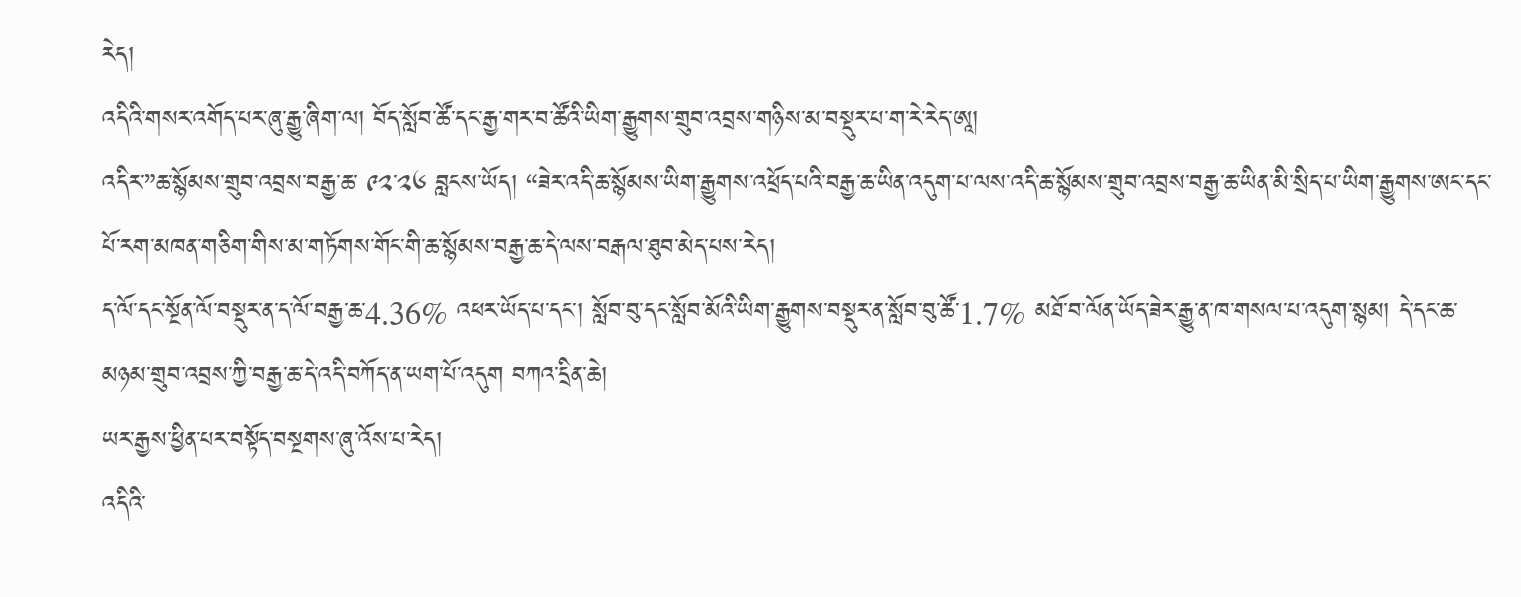རེད།
འདིའི་གསར་འགོད་པར་ཞུ་རྒྱུ་ཞིག་ལ། བོད་སློབ་ཚོ་དང་རྒྱ་གར་བ་ཚོའི་ཡིག་རྒྱུགས་གྲུབ་འབྲས་གཉིས་མ་བསྡུར་པ་ག་རེ་རེད་ཨཱ།
འདིར་”ཆ་སྙོམས་གྲུབ་འབྲས་བརྒྱ་ཆ་ ༩༢་༢༦ བླངས་ཡོད། “ཟེར་འདི་ཆ་སྙོམས་ཡིག་རྒྱུགས་འཕྲོད་པའི་བརྒྱ་ཆ་ཡིན་འདུག་པ་ལས་འདི་ཆ་སྙོམས་གྲུབ་འབྲས་བརྒྱ་ཆ་ཡིན་མི་སྲིད་པ་ཡིག་རྒྱུགས་ཨང་དང་པོ་རག་མཁན་གཅིག་གིས་མ་གཏོགས་གོང་གི་ཆ་སྙོམས་བརྒྱ་ཆ་དེ་ལས་བརྒལ་ཐུབ་མེད་པས་རེད།
ད་ལོ་དང་སྔོན་ལོ་བསྡུར་ན་ད་ལོ་བརྒྱ་ཆ་4.36% འཕར་ཡོད་པ་དང་། སློབ་བུ་དང་སློབ་མོའི་ཡིག་རྒྱུགས་བསྡུར་ན་སློབ་བུ་ཚོ་1.7% མཐོ་བ་ལོན་ཡོད་ཟེར་རྒྱུ་ན་ཁ་གསལ་པ་འདུག་སྙམ། དེ་དང་ཆ་མཉམ་གྲུབ་འབྲས་ཀྱི་བརྒྱ་ཆ་དེ་འདི་བཀོད་ན་ཡག་པོ་འདུག བཀའ་དྲིན་ཆེ།
ཡར་རྒྱས་ཕྱིན་པར་བསྟོད་བསྔགས་ཞུ་འོས་པ་རེད།
འདིའི་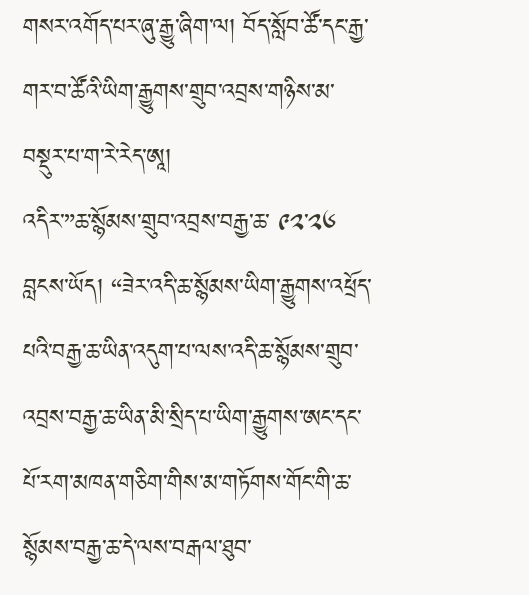གསར་འགོད་པར་ཞུ་རྒྱུ་ཞིག་ལ། བོད་སློབ་ཚོ་དང་རྒྱ་གར་བ་ཚོའི་ཡིག་རྒྱུགས་གྲུབ་འབྲས་གཉིས་མ་བསྡུར་པ་ག་རེ་རེད་ཨཱ།
འདིར་”ཆ་སྙོམས་གྲུབ་འབྲས་བརྒྱ་ཆ་ ༩༢་༢༦ བླངས་ཡོད། “ཟེར་འདི་ཆ་སྙོམས་ཡིག་རྒྱུགས་འཕྲོད་པའི་བརྒྱ་ཆ་ཡིན་འདུག་པ་ལས་འདི་ཆ་སྙོམས་གྲུབ་འབྲས་བརྒྱ་ཆ་ཡིན་མི་སྲིད་པ་ཡིག་རྒྱུགས་ཨང་དང་པོ་རག་མཁན་གཅིག་གིས་མ་གཏོགས་གོང་གི་ཆ་སྙོམས་བརྒྱ་ཆ་དེ་ལས་བརྒལ་ཐུབ་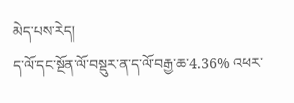མེད་པས་རེད།
ད་ལོ་དང་སྔོན་ལོ་བསྡུར་ན་ད་ལོ་བརྒྱ་ཆ་4.36% འཕར་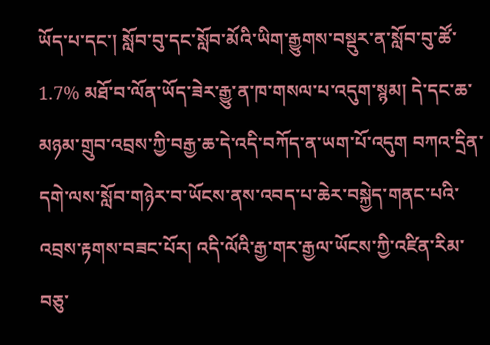ཡོད་པ་དང་། སློབ་བུ་དང་སློབ་མོའི་ཡིག་རྒྱུགས་བསྡུར་ན་སློབ་བུ་ཚོ་1.7% མཐོ་བ་ལོན་ཡོད་ཟེར་རྒྱུ་ན་ཁ་གསལ་པ་འདུག་སྙམ། དེ་དང་ཆ་མཉམ་གྲུབ་འབྲས་ཀྱི་བརྒྱ་ཆ་དེ་འདི་བཀོད་ན་ཡག་པོ་འདུག བཀའ་དྲིན་
དགེ་ལས་སློབ་གཉེར་བ་ཡོངས་ནས་འབད་པ་ཆེར་བསྐྱེད་གནང་པའི་འབྲས་རྟགས་བཟང་པོར། འདི་ལོའི་རྒྱ་གར་རྒྱལ་ཡོངས་ཀྱི་འཛིན་རིམ་བཅུ་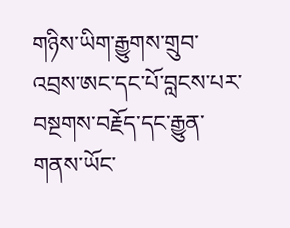གཉིས་ཡིག་རྒྱུགས་གྲུབ་འབྲས་ཨང་དང་པོ་བླངས་པར་བསྔགས་བརྗོད་དང་རྒྱུན་གནས་ཡོང་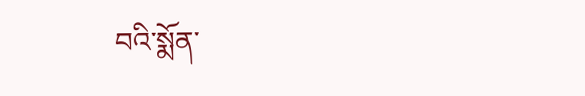བའི་སྨོན་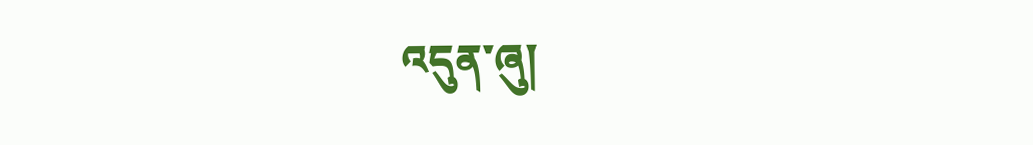འདུན་ཞུ།